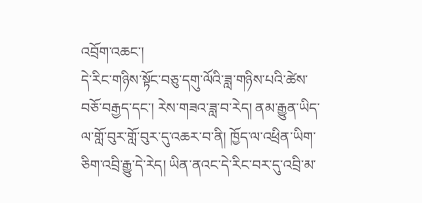འབྲོག་འཆང་།
དེ་རིང་གཉིས་སྟོང་བཅུ་དགུ་ལོའི་ཟླ་གཉིས་པའི་ཚེས་བཅོ་བརྒྱད་དང་། རེས་གཟའ་ཟླ་བ་རེད། ནམ་རྒྱུན་ཡིད་ལ་གློ་བུར་གློ་བུར་དུ་འཆར་བ་ནི། ཁྱོད་ལ་འཕྲིན་ཡིག་ཅིག་འབྲི་རྒྱུ་དེ་རེད། ཡིན་ནའང་དེ་རིང་བར་དུ་འབྲི་མ་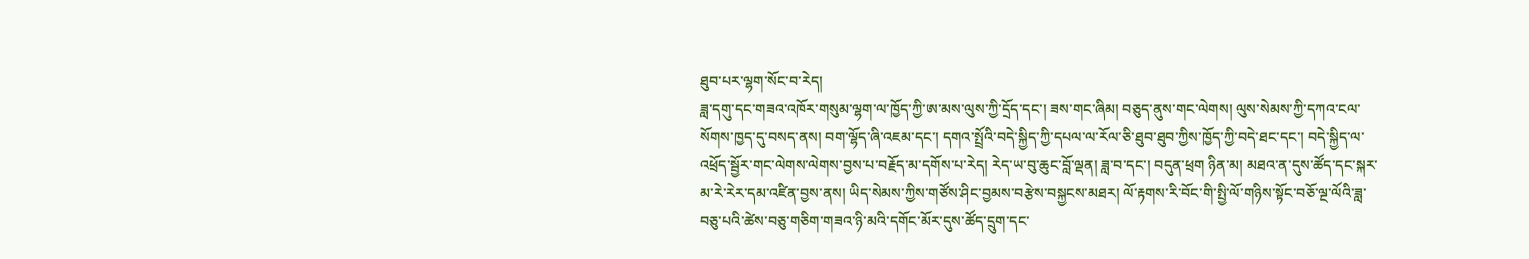ཐུབ་པར་ལྷག་སོང་བ་རེད།
ཟླ་དགུ་དང་གཟའ་འཁོར་གསུམ་ལྷག་ལ་ཁྱོད་ཀྱི་ཨ་མས་ལུས་ཀྱི་དྲོད་དང་། ཟས་གང་ཞིམ། བཅུད་ནུས་གང་ལེགས། ལུས་སེམས་ཀྱི་དཀའ་ངལ་སོགས་ཁྱད་དུ་བསད་ནས། བག་ལྷོད་ཞི་འཇམ་དང་། དགའ་སྤྲོའི་བདེ་སྐྱིད་ཀྱི་དཔལ་ལ་རོལ་ཅི་ཐུབ་ཐུབ་ཀྱིས་ཁྱོད་ཀྱི་བདེ་ཐང་དང་། བདེ་སྐྱིད་ལ་འཕྲོད་སྦྱོར་གང་ལེགས་ལེགས་བྱས་པ་བརྗོད་མ་དགོས་པ་རེད། རེད་ཡ་བུ་ཆུང་བློ་ལྡན། ཟླ་བ་དང་། བདུན་ཕྲག ཉིན་མ། མཐའ་ན་དུས་ཚོད་དང་སྐར་མ་རེ་རེར་དམ་འཛིན་བྱས་ནས། ཡིད་སེམས་ཀྱིས་གཙོས་ཤིང་བྱམས་བརྩེས་བསྐྱངས་མཐར། ལོ་རྟགས་རི་བོང་གི་སྤྱི་ལོ་གཉིས་སྟོང་བཅོ་ལྔ་ལོའི་ཟླ་བཅུ་པའི་ཚེས་བཅུ་གཅིག་གཟའ་ཉི་མའི་དགོང་མོར་དུས་ཚོད་དྲུག་དང་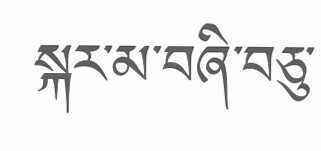སྐར་མ་བཞི་བཅུ་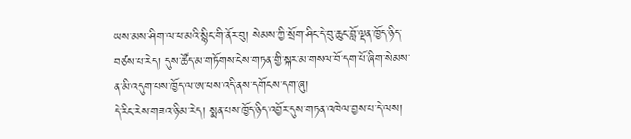ཡས་མས་ཤིག་ལ་ཕ་མའི་སྙིང་གི་ནོར་བུ། སེམས་ཀྱི་སྲོག་ཤིང་དེ་བུ་ཆུང་བློ་ལྡན་ཁྱོད་ཉིད་བཙས་པ་རེད། དུས་ཚོད་མ་གཏོགས་ངེས་གཏན་གྱི་སྐར་མ་གསལ་བོ་དག་པོ་ཞིག་སེམས་ན་མི་འདུག་པས་ཁྱོད་ལ་ཨ་ཕས་འདི་ནས་དགོངས་དག་ཞུ།
དེ་རིང་རེས་གཟའ་ཉི་མ་རེད། སྨན་པས་ཁྱོད་ཉིད་འབྱོར་དུས་གཏན་འཁེལ་བྱས་པ་དེ་ལས།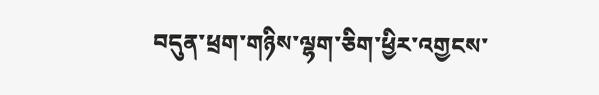བདུན་ཕྲག་གཉིས་ལྷག་ཅིག་ཕྱིར་འགྱངས་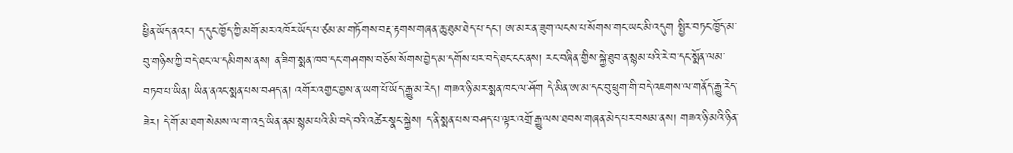ཕྱིན་ཡོད་ནའང་། ད་དུང་ཁྱོད་ཀྱི་མགོ་མར་འཁོར་ཡོད་པ་ཙམ་མ་གཏོགས་བརྡ་རྟགས་གཞན་ཆུ་ཐུམ་ཐེད་པ་དང་། ཨ་མར་ན་ཟུག་ལངས་པ་སོགས་གང་ཡང་མི་འདུག སྤྱིར་བཏང་ཁྱོད་མ་བུ་གཉིས་ཀྱི་བདེ་ཐང་ལ་དམིགས་ནས། ན་ཟིག་སྨན་ཁབ་དང་གཤགས་བཅོས་སོགས་བྱེད་མ་དགོས་པར་བདེ་ཐང་ངང་ནས། རང་བཞིན་གྱིས་སྐྱེ་ཐུབ་ན་སྙམ་པའི་རེ་བ་དང་སྨོན་ལམ་བཏབ་པ་ཡིན། ཡིན་ནའང་སྨན་པས་བཤད་ན། འགོར་འགྱང་བྱས་ན་ཡག་པོ་ཡོད་རྒྱུ་མ་རེད། གཟའ་ཉི་མར་སྨན་ཁང་ལ་ཤོག དེ་མིན་ཨ་མ་དང་བུ་ཕྲུག་གི་བདེ་འཇགས་ལ་གནོད་རྒྱུ་རེད་ཟེར། དེ་གོ་མ་ཐག་སེམས་ལ་ག་འདྲ་ཡིན་ནམ་སྙམ་པའི་མི་བདེ་བའི་འཚེར་སྣང་སྐྱེས། ད་ནི་སྨན་པས་བཤད་པ་ལྟར་འགྲོ་རྒྱུ་ལས་ཐབས་གཞན་མེད་པར་བསམ་ནས། གཟའ་ཉི་མའི་ཉིན་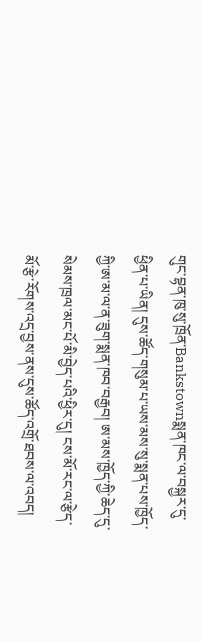གུང་བྷན་ཁུ་སུ་ཁྲོན་Bankstownསྨན་ཁང་ལ་བསྐྱར་དུ་ཕྱིན་པ་ཡིན། དུས་ཚོད་གསུམ་པ་ཡས་མས་སུ་སྨན་པས་ཁྱོད་ཀྱི་ཨ་མ་ལ་ན་ཟུག་སྨན་ཁབ་བརྒྱབ། ཨ་མས་ཁྱོད་ཀྱི་ཆེད་དུ་སེམས་ཁྲལ་མང་པོ་མི་བྱེད་པའི་ཕྱིར་དུ། ངས་མོ་རང་ལ་རྩེད་མོ་རྩེ་རོགས་འདྲ་བྱས་ནས་དུས་ཚོད་འགྲོ་ཐབས་ལ་འབད།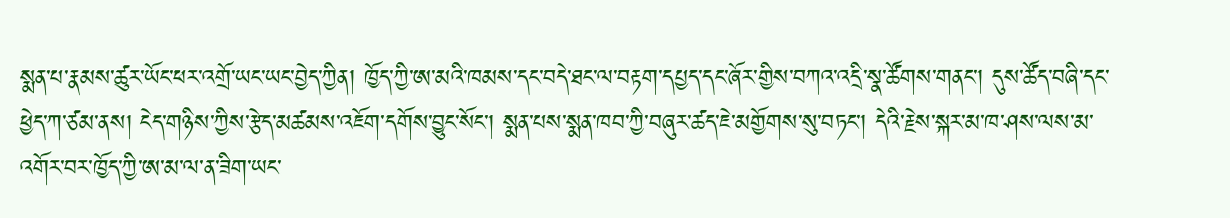སྨན་པ་རྣམས་ཚུར་ཡོང་ཕར་འགྲོ་ཡང་ཡང་བྱེད་ཀྱིན། ཁྱོད་ཀྱི་ཨ་མའི་ཁམས་དང་བདེ་ཐང་ལ་བརྟག་དཔྱད་དང་ཞོར་གྱིས་བཀའ་འདྲི་སྣ་ཚོགས་གནང་། དུས་ཚོད་བཞི་དང་ཕྱེད་ཀ་ཙམ་ནས། ངེད་གཉིས་ཀྱིས་རྩེད་མཚམས་འཇོག་དགོས་བྱུང་སོང་། སྨན་པས་སྨན་ཁབ་ཀྱི་བཞུར་ཚད་ཇེ་མགྱོགས་སུ་བཏང་། དེའི་རྗེས་སྐར་མ་ཁ་ཤས་ལས་མ་འགོར་བར་ཁྱོད་ཀྱི་ཨ་མ་ལ་ན་ཟིག་ཡང་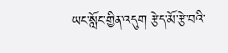ཡང་སློང་གྱིན་འདུག རྩེད་མོ་རྩེ་བའི་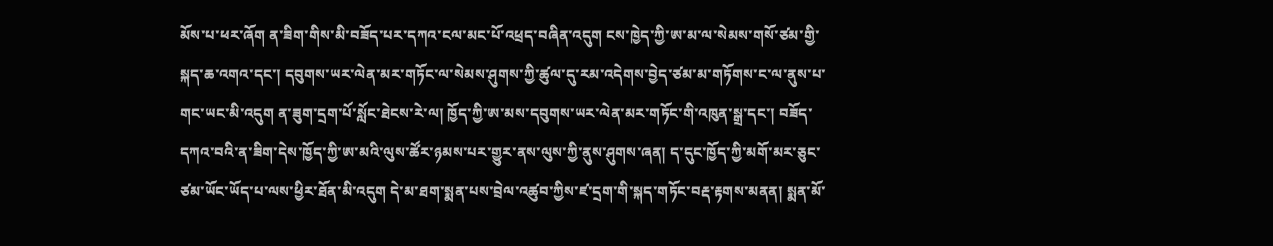མོས་པ་ཕར་ཞོག ན་ཟིག་གིས་མི་བཟོད་པར་དཀའ་ངལ་མང་པོ་འཕྲད་བཞིན་འདུག ངས་ཁྱེད་ཀྱི་ཨ་མ་ལ་སེམས་གསོ་ཙམ་གྱི་སྐད་ཆ་འགའ་དང་། དབུགས་ཡར་ལེན་མར་གཏོང་ལ་སེམས་ཤུགས་ཀྱི་ཚུལ་དུ་རམ་འདེགས་བྱེད་ཙམ་མ་གཏོགས་ང་ལ་ནུས་པ་གང་ཡང་མི་འདུག ན་ཟུག་དྲག་པོ་སློང་ཐེངས་རེ་ལ། ཁྱོད་ཀྱི་ཨ་མས་དབུགས་ཡར་ལེན་མར་གཏོང་གི་འཁུན་སྒྲ་དང་། བཟོད་དཀའ་བའི་ན་ཟིག་དེས་ཁྱོད་ཀྱི་ཨ་མའི་ལུས་ཚོར་ཉམས་པར་གྱུར་ནས་ལུས་ཀྱི་ནུས་ཤུགས་ཞན། ད་དུང་ཁྱོད་ཀྱི་མགོ་མར་ཅུང་ཙམ་ཡོང་ཡོད་པ་ལས་ཕྱིར་ཐོན་མི་འདུག དེ་མ་ཐག་སྨན་པས་བྲེལ་འཚུབ་ཀྱིས་ཛ་དྲག་གི་སྐད་གཏོང་བརྡ་རྟགས་མནན། སྨན་མོ་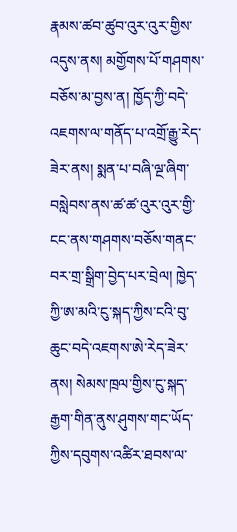རྣམས་ཚབ་ཚུབ་འུར་འུར་གྱིས་འདུས་ནས། མགྱོགས་པོ་གཤགས་བཅོས་མ་བྱས་ན། ཁྱོད་ཀྱི་བདེ་འཇགས་ལ་གནོད་པ་འགྲོ་རྒྱུ་རེད་ཟེར་ནས། སྨན་པ་བཞི་ལྔ་ཞིག་བསླེབས་ནས་ཚ་ཚ་འུར་འུར་གྱི་ངང་ནས་གཤགས་བཅོས་གནང་བར་གྲ་སྒྲིག་བྱེད་པར་བྲེལ། ཁྱེད་ཀྱི་ཨ་མའི་ངུ་སྐད་ཀྱིས་ངའི་བུ་ཆུང་བདེ་འཇགས་ཨེ་རེད་ཟེར་ནས། སེམས་ཁྲལ་གྱིས་ངུ་སྐད་རྒྱག་གིན་ནུས་ཤུགས་གང་ཡོད་ཀྱིས་དབུགས་འཚིར་ཐབས་ལ་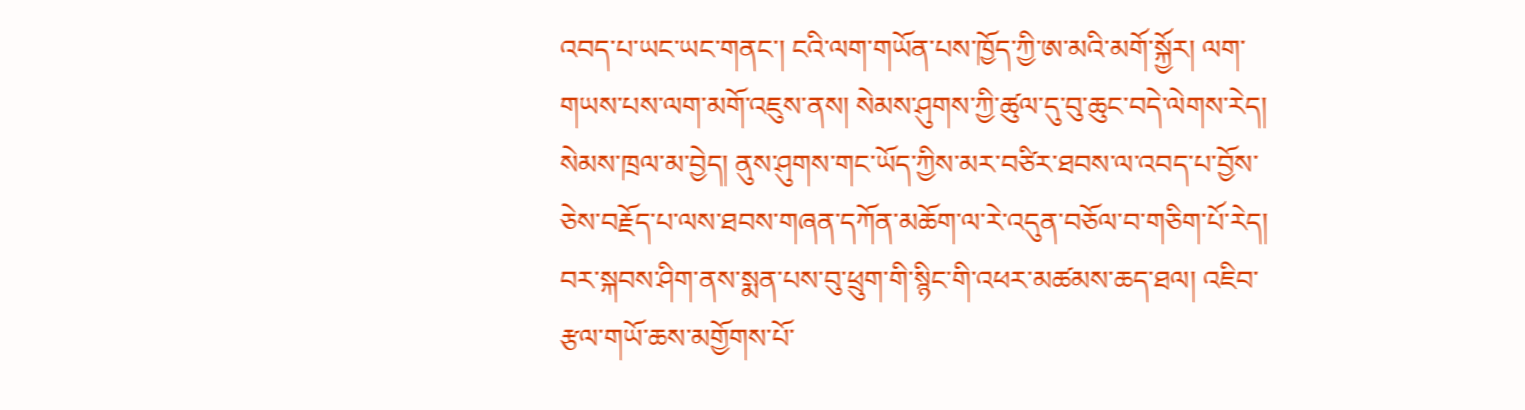འབད་པ་ཡང་ཡང་གནང་། ངའི་ལག་གཡོན་པས་ཁྱོད་ཀྱི་ཨ་མའི་མགོ་སྐྱོར། ལག་གཡས་པས་ལག་མགོ་འཇུས་ནས། སེམས་ཤུགས་ཀྱི་ཚུལ་དུ་བུ་ཆུང་བདེ་ལེགས་རེད། སེམས་ཁྲལ་མ་བྱེད། ནུས་ཤུགས་གང་ཡོད་ཀྱིས་མར་བཙིར་ཐབས་ལ་འབད་པ་བྱོས་ཅེས་བརྗོད་པ་ལས་ཐབས་གཞན་དཀོན་མཆོག་ལ་རེ་འདུན་བཅོལ་བ་གཅིག་པོ་རེད།
བར་སྐབས་ཤིག་ནས་སྨན་པས་བུ་ཕྲུག་གི་སྙིང་གི་འཕར་མཚམས་ཆད་ཐལ། འཇིབ་རྩལ་གཡོ་ཆས་མགྱོགས་པོ་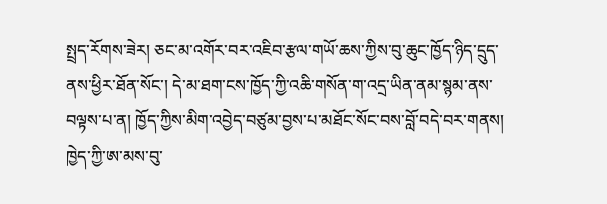སྤྲད་རོགས་ཟེར། ཅང་མ་འགོར་བར་འཇིབ་རྩལ་གཡོ་ཆས་ཀྱིས་བུ་ཆུང་ཁྱོད་ཉིད་དྲུད་ནས་ཕྱིར་ཐོན་སོང་། དེ་མ་ཐག་ངས་ཁྱོད་ཀྱི་འཆི་གསོན་ག་འདྲ་ཡིན་ནམ་སྙམ་ནས་བལྟས་པ་ན། ཁྱོད་ཀྱིས་མིག་འབྱེད་བཙུམ་བྱས་པ་མཐོང་སོང་བས་བློ་བདེ་བར་གནས། ཁྱེད་ཀྱི་ཨ་མས་བུ་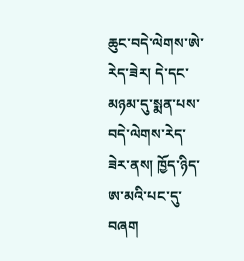ཆུང་བདེ་ལེགས་ཨེ་རེད་ཟེར། དེ་དང་མཉམ་དུ་སྨན་པས་བདེ་ལེགས་རེད་ཟེར་ནས། ཁྱོད་ཉིད་ཨ་མའི་པང་དུ་བཞག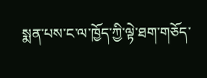སྨན་པས་ང་ལ་ཁྱོད་ཀྱི་ལྟེ་ཐག་གཅོད་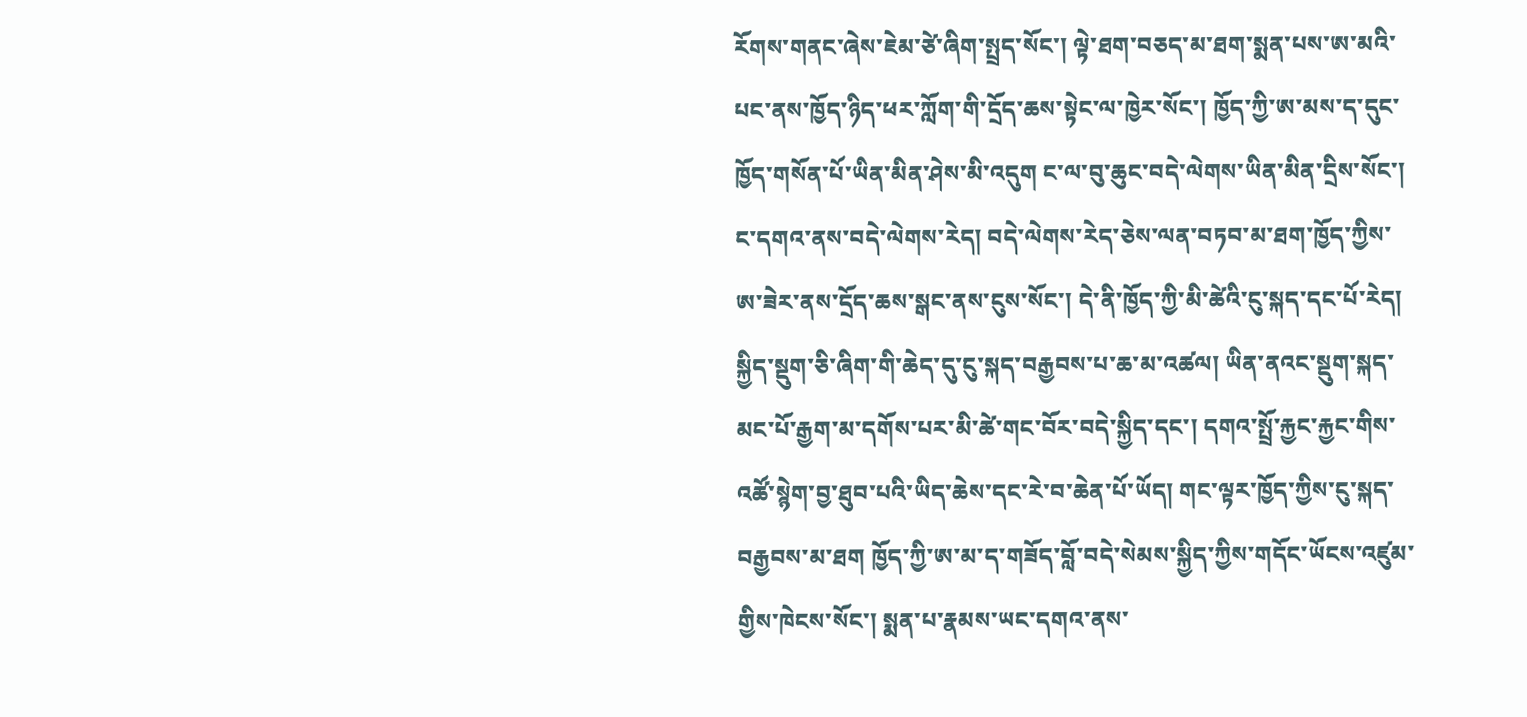རོགས་གནང་ཞེས་ཇེམ་ཙེ་ཞིག་སྤྲད་སོང་། ལྟེ་ཐག་བཅད་མ་ཐག་སྨན་པས་ཨ་མའི་པང་ནས་ཁྱོད་ཉིད་ཕར་ཀློག་གི་དྲོད་ཆས་སྟེང་ལ་ཁྱེར་སོང་། ཁྱོད་ཀྱི་ཨ་མས་ད་དུང་ཁྱོད་གསོན་པོ་ཡིན་མིན་ཤེས་མི་འདུག ང་ལ་བུ་ཆུང་བདེ་ལེགས་ཡིན་མིན་དྲིས་སོང་། ང་དགའ་ནས་བདེ་ལེགས་རེད། བདེ་ལེགས་རེད་ཅེས་ལན་བཏབ་མ་ཐག་ཁྱོད་ཀྱིས་ཨ་ཟེར་ནས་དྲོད་ཆས་སྒང་ནས་ངུས་སོང་། དེ་ནི་ཁྱོད་ཀྱི་མི་ཚེའི་ངུ་སྐད་དང་པོ་རེད། སྐྱིད་སྡུག་ཅི་ཞིག་གི་ཆེད་དུ་ངུ་སྐད་བརྒྱབས་པ་ཆ་མ་འཚལ། ཡིན་ནའང་སྡུག་སྐད་མང་པོ་རྒྱག་མ་དགོས་པར་མི་ཚེ་གང་བོར་བདེ་སྐྱིད་དང་། དགའ་སྤྲོ་རྐྱང་རྐྱང་གིས་འཚོ་སྙེག་བྱ་ཐུབ་པའི་ཡིད་ཆེས་དང་རེ་བ་ཆེན་པོ་ཡོད། གང་ལྟར་ཁྱོད་ཀྱིས་ངུ་སྐད་བརྒྱབས་མ་ཐག ཁྱོད་ཀྱི་ཨ་མ་ད་གཟོད་བློ་བདེ་སེམས་སྐྱིད་ཀྱིས་གདོང་ཡོངས་འཛུམ་གྱིས་ཁེངས་སོང་། སྨན་པ་རྣམས་ཡང་དགའ་ནས་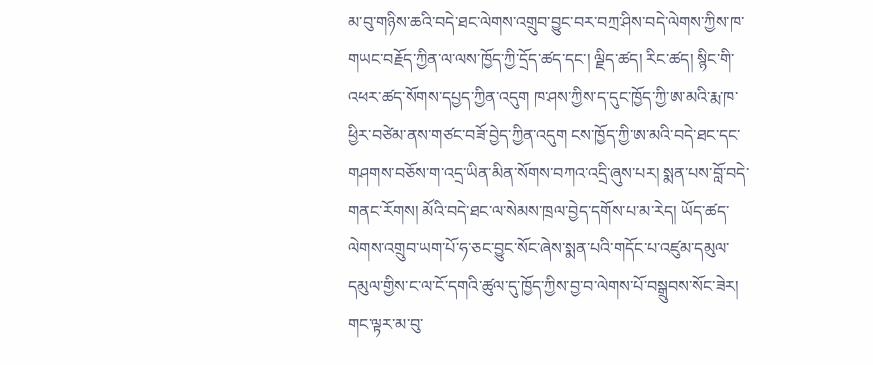མ་བུ་གཉིས་ཆའི་བདེ་ཐང་ལེགས་འགྲུབ་བྱུང་བར་བཀྲ་ཤིས་བདེ་ལེགས་ཀྱིས་ཁ་གཡང་བརྗོད་ཀྱིན་ལ་ལས་ཁྱོད་ཀྱི་དྲོད་ཚད་དང་། ལྗིད་ཚད། རིང་ཚད། སྙིང་གི་འཕར་ཚད་སོགས་དཔྱད་ཀྱིན་འདུག ཁ་ཤས་ཀྱིས་ད་དུང་ཁྱོད་ཀྱི་ཨ་མའི་རྨ་ཁ་ཕྱིར་བཙེམ་ནས་གཙང་བཟོ་བྱེད་ཀྱིན་འདུག ངས་ཁྱོད་ཀྱི་ཨ་མའི་བདེ་ཐང་དང་གཤགས་བཅོས་ག་འདྲ་ཡིན་མིན་སོགས་བཀའ་འདྲི་ཞུས་པར། སྨན་པས་བློ་བདེ་གནང་རོགས། མོའི་བདེ་ཐང་ལ་སེམས་ཁྲལ་བྱེད་དགོས་པ་མ་རེད། ཡོད་ཚད་ལེགས་འགྲུབ་ཡག་པོ་ཧ་ཅང་བྱུང་སོང་ཞེས་སྨན་པའི་གདོང་པ་འཛུམ་དམུལ་དམུལ་གྱིས་ང་ལ་ངོ་དགའི་ཚུལ་དུ་ཁྱོད་ཀྱིས་བྱ་བ་ལེགས་པོ་བསྒྲུབས་སོང་ཟེར། གང་ལྟར་མ་བུ་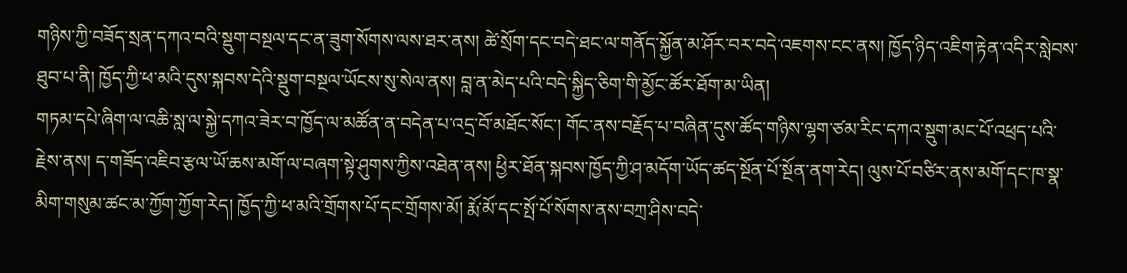གཉིས་ཀྱི་བཟོད་སྲན་དཀའ་བའི་སྡུག་བསྔལ་དང་ན་ཟུག་སོགས་ལས་ཐར་ནས། ཚེ་སྲོག་དང་བདེ་ཐང་ལ་གནོད་སྐྱོན་མ་ཤོར་བར་བདེ་འཇགས་ངང་ནས། ཁྱོད་ཉིད་འཇིག་རྟེན་འདིར་སླེབས་ཐུབ་པ་ནི། ཁྱོད་ཀྱི་ཕ་མའི་དུས་སྐབས་དེའི་སྡུག་བསྔལ་ཡོངས་སུ་སེལ་ནས། བླ་ན་མེད་པའི་བདེ་སྐྱིད་ཅིག་གི་མྱོང་ཚོར་ཐོག་མ་ཡིན།
གཏམ་དཔེ་ཞིག་ལ་འཆི་སླ་ལ་སྐྱེ་དཀའ་ཟེར་བ་ཁྱོད་ལ་མཚོན་ན་བདེན་པ་འདྲ་བོ་མཐོང་སོང་། གོང་ནས་བརྗོད་པ་བཞིན་དུས་ཚོད་གཉིས་ལྷག་ཙམ་རིང་དཀའ་སྡུག་མང་པོ་འཕྲད་པའི་རྗེས་ནས། ད་གཟོད་འཇིབ་རྩལ་ཡོ་ཆས་མགོ་ལ་བཞག་སྟེ་ཤུགས་ཀྱིས་འཐེན་ནས། ཕྱིར་ཐོན་སྐབས་ཁྱོད་ཀྱི་ཤ་མདོག་ཡོད་ཚད་སྔོན་པོ་སྔོན་ནག་རེད། ལུས་པོ་བཙིར་ནས་མགོ་དང་ཁ་སྣ་མིག་གསུམ་ཚང་མ་ཀྱོག་ཀྱོག་རེད། ཁྱོད་ཀྱི་ཕ་མའི་གྲོགས་པོ་དང་གྲོགས་མོ། རྨོ་མོ་དང་སྤོ་པོ་སོགས་ནས་བཀྲ་ཤིས་བདེ་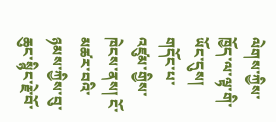ལེགས་ཀྱིས་ཁྱོད་ལ་ལྟ་གི་ཡོང་དུས། གདོང་པ་འཛུམ་གྱིས་ཁེངས་ནས། ངོ་མཚར་བའི་ཉམས་ཀྱིས་བུ་ཆུང་སྙིང་རྗེ་བོ་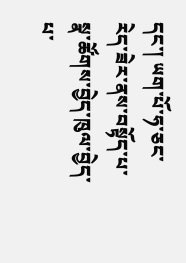དང་། ཡག་པོ་ཧ་ཅང་རེད་ཟེར་ནས་བསྟོད་པ་སྣ་ཚོགས་བྱེད་ཁུལ་བྱེད་པ་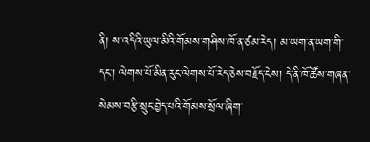ནི། ས་འདིའི་ཡུལ་མིའི་གོམས་གཤིས་ཁོ་ན་ཙམ་རེད། མ་ཡག་ན་ཡག་གི་དང་། ལེགས་པོ་མིན་རུང་ལེགས་པོ་རེད་ཅེས་བརྗོད་ངེས། དེ་ནི་ཁོ་ཚོས་གཞན་སེམས་བརྩི་སྲུང་བྱེད་པའི་གོམས་སྲོལ་ཞིག་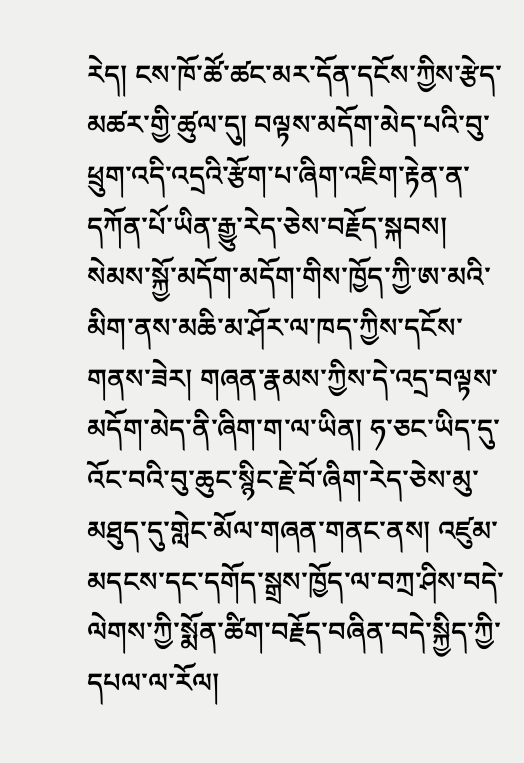རེད། ངས་ཁོ་ཚོ་ཚང་མར་དོན་དངོས་ཀྱིས་རྩེད་མཚར་གྱི་ཚུལ་དུ། བལྟས་མདོག་མེད་པའི་བུ་ཕྲུག་འདི་འདྲའི་རྩོག་པ་ཞིག་འཇིག་རྟེན་ན་དཀོན་པོ་ཡིན་རྒྱུ་རེད་ཅེས་བརྗོད་སྐབས། སེམས་སྐྱོ་མདོག་མདོག་གིས་ཁྱོད་ཀྱི་ཨ་མའི་མིག་ནས་མཆི་མ་ཤོར་ལ་ཁད་ཀྱིས་དངོས་གནས་ཟེར། གཞན་རྣམས་ཀྱིས་དེ་འདྲ་བལྟས་མདོག་མེད་ནི་ཞིག་ག་ལ་ཡིན། ཧ་ཅང་ཡིད་དུ་འོང་བའི་བུ་ཆུང་སྙིང་རྗེ་བོ་ཞིག་རེད་ཅེས་མུ་མཐུད་དུ་གླེང་མོལ་གཞན་གནང་ནས། འཛུམ་མདངས་དང་དགོད་སྒྲས་ཁྱོད་ལ་བཀྲ་ཤིས་བདེ་ལེགས་ཀྱི་སྨོན་ཚིག་བརྗོད་བཞིན་བདེ་སྐྱིད་ཀྱི་དཔལ་ལ་རོལ།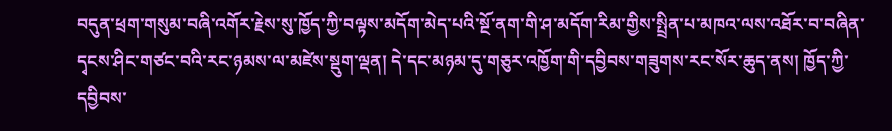བདུན་ཕྲག་གསུམ་བཞི་འགོར་རྗེས་སུ་ཁྱོད་ཀྱི་བལྟས་མདོག་མེད་པའི་སྔོ་ནག་གི་ཤ་མདོག་རིམ་གྱིས་སྤྲིན་པ་མཁའ་ལས་འཐོར་བ་བཞིན་དྭངས་ཤིང་གཙང་བའི་རང་ཉམས་ལ་མཛེས་སྡུག་ལྡན། དེ་དང་མཉམ་དུ་གཅུར་འཁྱོག་གི་དབྱིབས་གཟུགས་རང་སོར་ཆུད་ནས། ཁྱོད་ཀྱི་དབྱིབས་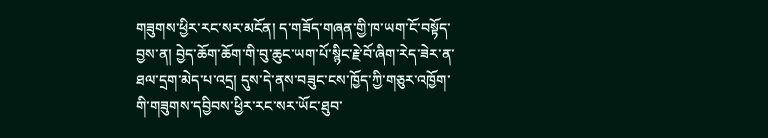གཟུགས་ཕྱིར་རང་སར་མངོན། ད་གཟོད་གཞན་གྱི་ཁ་ཡག་ངོ་བསྟོད་བྱས་ན། བྱེད་ཆོག་ཆོག་གི་བུ་ཆུང་ཡག་པོ་སྙིང་རྗེ་བོ་ཞིག་རེད་ཟེར་ན་ཐལ་དྲག་མེད་པ་འདྲ། དུས་དེ་ནས་བཟུང་ངས་ཁྱོད་ཀྱི་གཅུར་འཁྱོག་གི་གཟུགས་དབྱིབས་ཕྱིར་རང་སར་ཡོང་ཐུབ་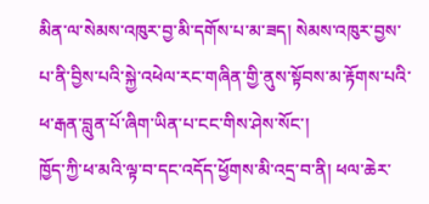མིན་ལ་སེམས་འཁུར་བྱ་མི་དགོས་པ་མ་ཟད། སེམས་འཁུར་བྱས་པ་ནི་བྱིས་པའི་སྐྱེ་འཕེལ་རང་གཞིན་གྱི་ནུས་སྟོབས་མ་རྟོགས་པའི་ཕ་རྒན་བླུན་པོ་ཞིག་ཡིན་པ་ངང་གིས་ཤེས་སོང་།
ཁྱོད་ཀྱི་ཕ་མའི་ལྟ་བ་དང་འདོད་ཕྱོགས་མི་འདྲ་བ་ནི། ཕལ་ཆེར་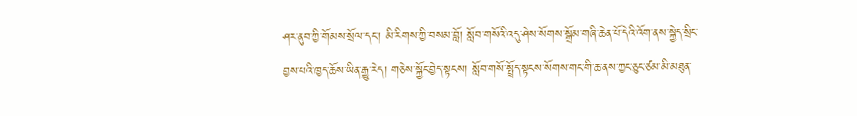ཤར་ནུབ་ཀྱི་གོམས་སྲོལ་དང་། མི་རིགས་ཀྱི་བསམ་བློ། སློབ་གསོའི་འདུ་ཤེས་སོགས་སྒྲོམ་གཞི་ཆེན་པོ་དེའི་འོག་ནས་སྐྱེད་སྲིང་བྱས་པའི་ཁྱད་ཆོས་ཡིན་རྒྱུ་རེད། གཅེས་སྐྱོང་བྱེད་སྟངས། སློབ་གསོ་སྤྲོད་སྟངས་སོགས་གང་གི་ཆ་ནས་ཀྱང་ཅུང་ཙམ་མི་མཐུན་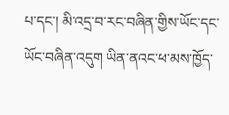པ་དང་། མི་འདྲ་བ་རང་བཞིན་གྱིས་ཡོང་དང་ཡོང་བཞིན་འདུག ཡིན་ནའང་ཕ་མས་ཁྱོད་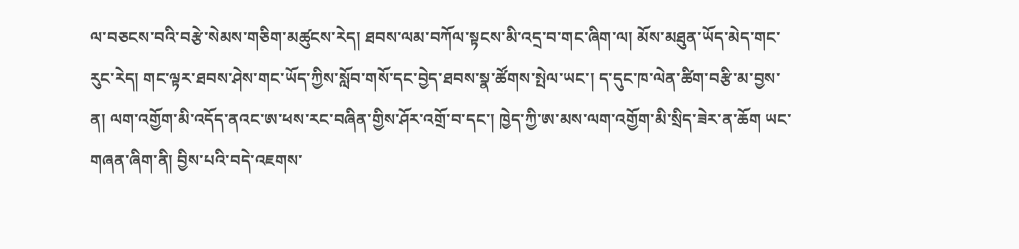ལ་བཅངས་བའི་བརྩེ་སེམས་གཅིག་མཚུངས་རེད། ཐབས་ལམ་བཀོལ་སྟངས་མི་འདྲ་བ་གང་ཞིག་ལ། མོས་མཐུན་ཡོད་མེད་གང་རུང་རེད། གང་ལྟར་ཐབས་ཤེས་གང་ཡོད་ཀྱིས་སློབ་གསོ་དང་བྱེད་ཐབས་སྣ་ཚོགས་སྤེལ་ཡང་། ད་དུང་ཁ་ལེན་ཚིག་བརྩི་མ་བྱས་ན། ལག་འགྱོག་མི་འདོད་ནའང་ཨ་ཕས་རང་བཞིན་གྱིས་ཤོར་འགྲོ་བ་དང་། ཁྱེད་ཀྱི་ཨ་མས་ལག་འགྱོག་མི་སྲིད་ཟེར་ན་ཆོག ཡང་གཞན་ཞིག་ནི། བྱིས་པའི་བདེ་འཇགས་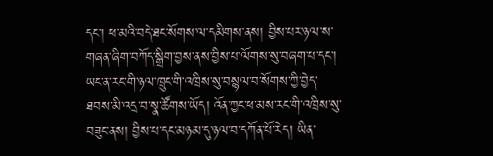དང་། ཕ་མའི་བདེ་ཐང་སོགས་ལ་དམིགས་ནས། བྱིས་པར་ཉལ་ས་གཞན་ཞིག་བཀོད་སྒྲིག་བྱས་ནས་བྱིས་པ་ལོགས་སུ་བཞག་པ་དང་། ཡང་ན་རང་གི་ཉལ་ཁྲུང་གི་འཁྲིས་སུ་བསྙལ་བ་སོགས་ཀྱི་བྱེད་ཐབས་མི་འདྲ་བ་སྣ་ཚོགས་ཡོད། འོན་ཀྱང་ཕ་མས་རང་གི་འཁྲིས་སུ་བཟུང་ནས། བྱིས་པ་དང་མཉམ་དུ་ཉལ་བ་དཀོན་པོ་རེད། ཡིན་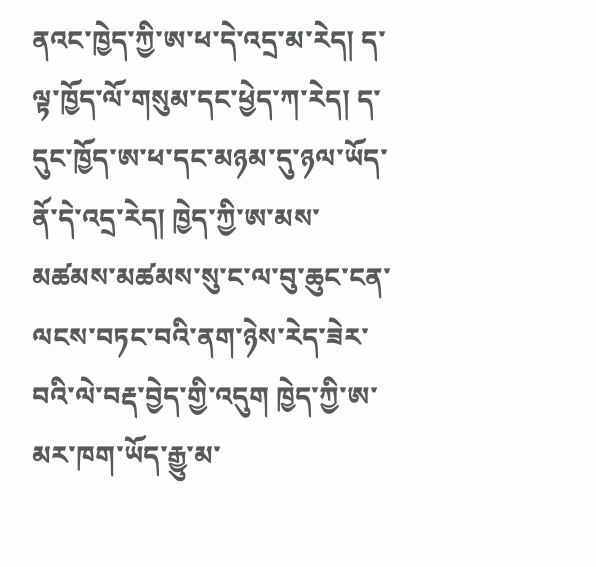ནའང་ཁྱེད་ཀྱི་ཨ་ཕ་དེ་འདྲ་མ་རེད། ད་ལྟ་ཁྱོད་ལོ་གསུམ་དང་ཕྱེད་ཀ་རེད། ད་དུང་ཁྱོད་ཨ་ཕ་དང་མཉམ་དུ་ཉལ་ཡོད་ནོ་དེ་འདྲ་རེད། ཁྱེད་ཀྱི་ཨ་མས་མཚམས་མཚམས་སུ་ང་ལ་བུ་ཆུང་ངན་ལངས་བཏང་བའི་ནག་ཉེས་རེད་ཟེར་བའི་ལེ་བརྡ་བྱེད་གྱི་འདུག ཁྱེད་ཀྱི་ཨ་མར་ཁག་ཡོད་རྒྱུ་མ་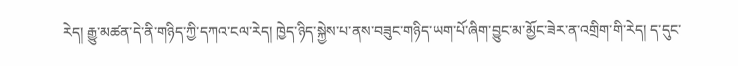རེད། རྒྱུ་མཚན་དེ་ནི་གཉིད་ཀྱི་དཀའ་ངལ་རེད། ཁྱེད་ཉིད་སྐྱེས་པ་ནས་བཟུང་གཉིད་ཡག་པོ་ཞིག་བྱུང་མ་མྱོང་ཟེར་ན་འགྲིག་གི་རེད། ད་དུང་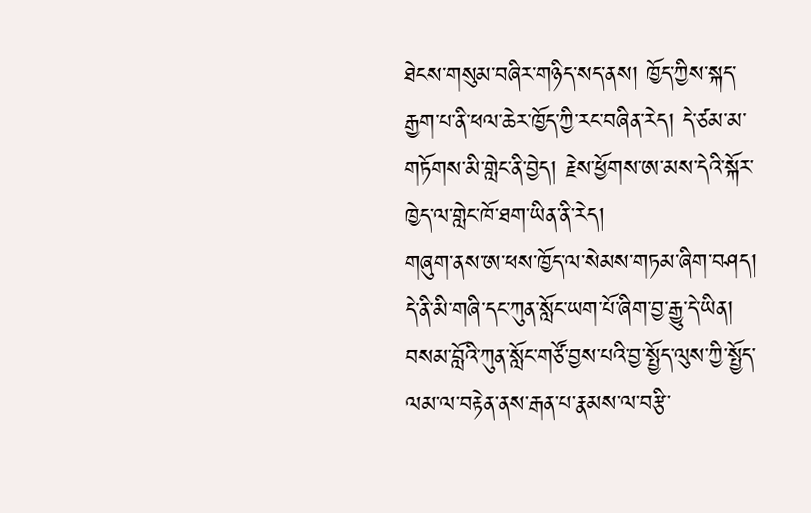ཐེངས་གསུམ་བཞིར་གཉིད་སད་ནས། ཁྱོད་ཀྱིས་སྐད་རྒྱག་པ་ནི་ཕལ་ཆེར་ཁྱོད་ཀྱི་རང་བཞིན་རེད། དེ་ཙམ་མ་གཏོགས་མི་གླེང་ནི་བྱེད། རྗེས་ཕྱོགས་ཨ་མས་དེའི་སྐོར་ཁྱེད་ལ་གླེང་ཁོ་ཐག་ཡིན་ནི་རེད།
གཞུག་ནས་ཨ་ཕས་ཁྱོད་ལ་སེམས་གཏམ་ཞིག་བཤད། དེ་ནི་མི་གཞི་དང་ཀུན་སློང་ཡག་པོ་ཞིག་བྱ་རྒྱུ་དེ་ཡིན། བསམ་བློའི་ཀུན་སློང་གཙོ་བྱས་པའི་བྱ་སྤྱོད་ལུས་ཀྱི་སྤྱོད་ལམ་ལ་བརྟེན་ནས་རྒན་པ་རྣམས་ལ་བརྩི་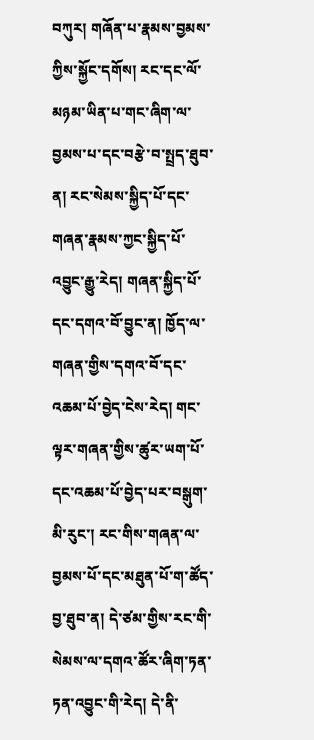བཀུར། གཞོན་པ་རྣམས་བྱམས་ཀྱིས་སྐྱོང་དགོས། རང་དང་ལོ་མཉམ་ཡིན་པ་གང་ཞིག་ལ་བྱམས་པ་དང་བརྩེ་བ་སྤྲད་ཐུབ་ན། རང་སེམས་སྐྱིད་པོ་དང་གཞན་རྣམས་ཀྱང་སྐྱིད་པོ་འབྱུང་རྒྱུ་རེད། གཞན་སྐྱིད་པོ་དང་དགའ་བོ་བྱུང་ན། ཁྱོད་ལ་གཞན་གྱིས་དགའ་བོ་དང་འཆམ་པོ་བྱེད་ངེས་རེད། གང་ལྟར་གཞན་གྱིས་ཚུར་ཡག་པོ་དང་འཆམ་པོ་བྱེད་པར་བསྒུག་མི་རུང་། རང་གིས་གཞན་ལ་བྱམས་པོ་དང་མཐུན་པོ་ག་ཚོད་བྱ་ཐུབ་ན། དེ་ཙམ་གྱིས་རང་གི་སེམས་ལ་དགའ་ཚོར་ཞིག་ཏན་ཏན་འབྱུང་གི་རེད། དེ་ནི་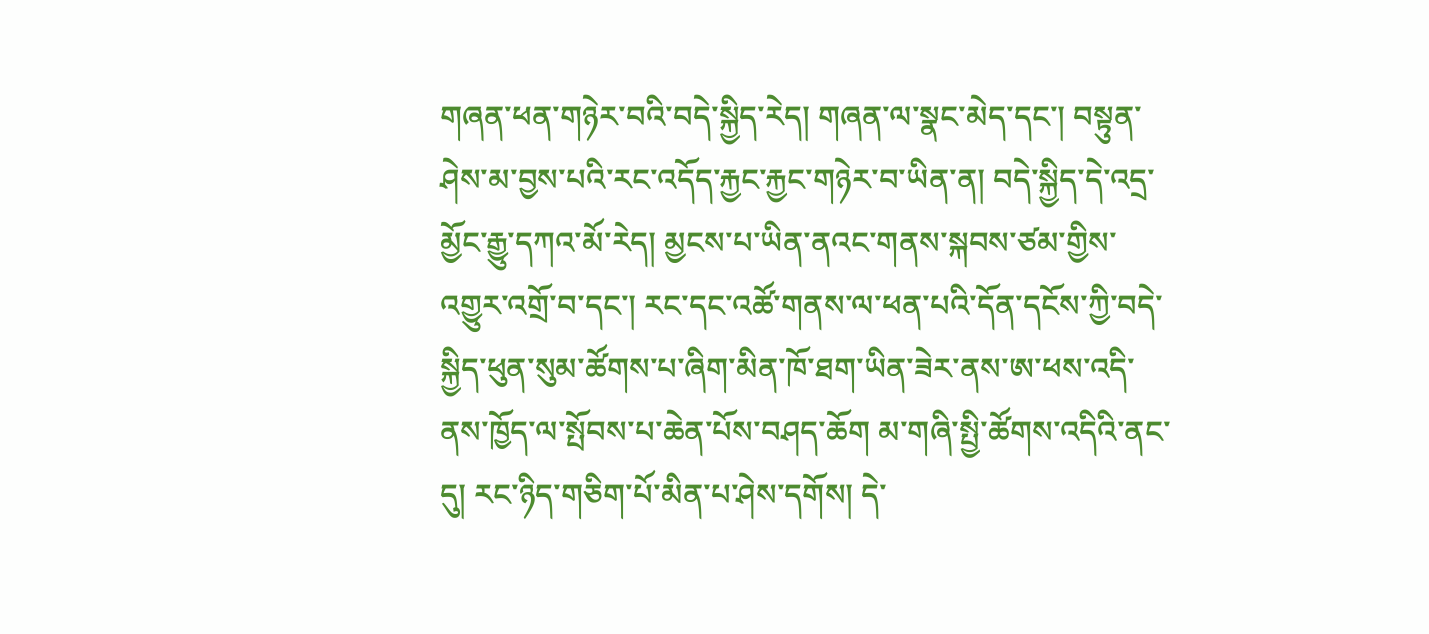གཞན་ཕན་གཉེར་བའི་བདེ་སྐྱིད་རེད། གཞན་ལ་སྣང་མེད་དང་། བསྟུན་ཤེས་མ་བྱས་པའི་རང་འདོད་རྐྱང་རྐྱང་གཉེར་བ་ཡིན་ན། བདེ་སྐྱིད་དེ་འདྲ་མྱོང་རྒྱུ་དཀའ་མོ་རེད། མྱངས་པ་ཡིན་ནའང་གནས་སྐབས་ཙམ་གྱིས་འགྱུར་འགྲོ་བ་དང་། རང་དང་འཚོ་གནས་ལ་ཕན་པའི་དོན་དངོས་ཀྱི་བདེ་སྐྱིད་ཕུན་སུམ་ཚོགས་པ་ཞིག་མིན་ཁོ་ཐག་ཡིན་ཟེར་ནས་ཨ་ཕས་འདི་ནས་ཁྱོད་ལ་སྤོབས་པ་ཆེན་པོས་བཤད་ཆོག མ་གཞི་སྤྱི་ཚོགས་འདིའི་ནང་དུ། རང་ཉིད་གཅིག་པོ་མིན་པ་ཤེས་དགོས། དེ་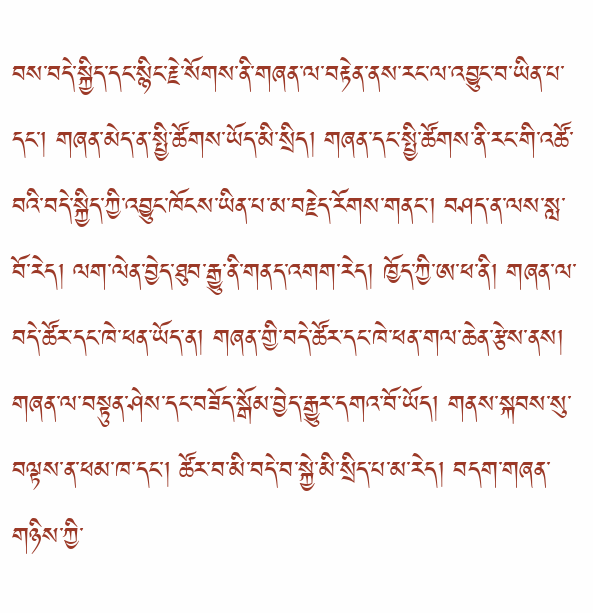བས་བདེ་སྐྱིད་དང་སྙིང་རྗེ་སོགས་ནི་གཞན་ལ་བརྟེན་ནས་རང་ལ་འབྱུང་བ་ཡིན་པ་དང་། གཞན་མེད་ན་སྤྱི་ཚོགས་ཡོད་མི་སྲིད། གཞན་དང་སྤྱི་ཚོགས་ནི་རང་གི་འཚོ་བའི་བདེ་སྐྱིད་ཀྱི་འབྱུང་ཁོངས་ཡིན་པ་མ་བརྗེད་རོགས་གནང་། བཤད་ན་ལས་སླ་བོ་རེད། ལག་ལེན་བྱེད་ཐུབ་རྒྱུ་ནི་གནད་འགག་རེད། ཁྱོད་ཀྱི་ཨ་ཕ་ནི། གཞན་ལ་བདེ་ཚོར་དང་ཁེ་ཕན་ཡོད་ན། གཞན་གྱི་བདེ་ཚོར་དང་ཁེ་ཕན་གལ་ཆེན་རྩེས་ནས། གཞན་ལ་བསྟུན་ཤེས་དང་བཟོད་སྒོམ་བྱེད་རྒྱུར་དགའ་བོ་ཡོད། གནས་སྐབས་སུ་བལྟས་ན་ཕམ་ཁ་དང་། ཚོར་བ་མི་བདེ་བ་སྐྱེ་མི་སྲིད་པ་མ་རེད། བདག་གཞན་གཉིས་ཀྱི་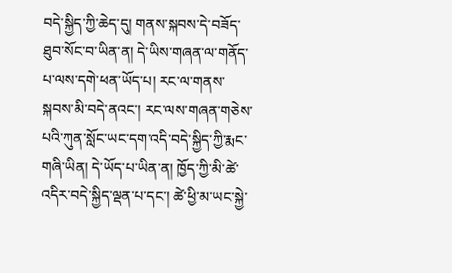བདེ་སྐྱིད་ཀྱི་ཆེད་དུ། གནས་སྐབས་དེ་བཟོད་ཐུབ་སོང་བ་ཡིན་ན། དེ་ཡིས་གཞན་ལ་གནོད་པ་ལས་དགེ་ཕན་ཡོད་པ། རང་ལ་གནས་སྐབས་མི་བདེ་ནའང་། རང་ལས་གཞན་གཅེས་པའི་ཀུན་སློང་ཡང་དག་འདི་བདེ་སྐྱིད་ཀྱི་རྨང་གཞི་ཡིན། དེ་ཡོད་པ་ཡིན་ན། ཁྱོད་ཀྱི་མི་ཚེ་འདིར་བདེ་སྐྱིད་ལྡན་པ་དང་། ཚེ་ཕྱི་མ་ཡང་སྐྱེ་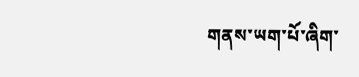གནས་ཡག་པོ་ཞིག་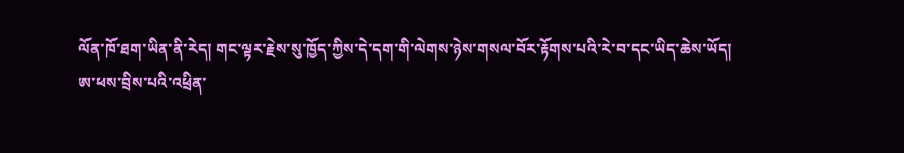ལོན་ཁོ་ཐག་ཡིན་ནི་རེད། གང་ལྟར་རྗེས་སུ་ཁྱོད་ཀྱིས་དེ་དག་གི་ལེགས་ཉེས་གསལ་བོར་རྟོགས་པའི་རེ་བ་དང་ཡིད་ཆེས་ཡོད།
ཨ་ཕས་བྲིས་པའི་འཕྲིན་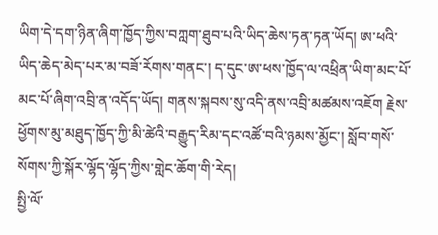ཡིག་དེ་དག་ཉིན་ཞིག་ཁྱོད་ཀྱིས་བཀླག་ཐུབ་པའི་ཡིད་ཆེས་ཏན་ཏན་ཡོད། ཨ་ཕའི་ཡིད་ཆེད་མེད་པར་མ་བཟོ་རོགས་གནང་། ད་དུང་ཨ་ཕས་ཁྱོད་ལ་འཕྲིན་ཡིག་མང་པོ་མང་པོ་ཞིག་འབྲི་ན་འདོད་ཡོད། གནས་སྐབས་སུ་འདི་ནས་འབྲི་མཚམས་འཇོག རྗེས་ཕྱོགས་མུ་མཐུད་ཁྱོད་ཀྱི་མི་ཚེའི་བརྒྱུད་རིམ་དང་འཚོ་བའི་ཉམས་མྱོང་། སློབ་གསོ་སོགས་ཀྱི་སྐོར་ལྷོད་ལྷོད་ཀྱིས་གླེང་ཆོག་གི་རེད།
སྤྱི་ལོ་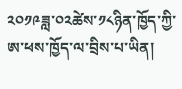༢༠༡༩ཟླ་༠༢ཚེས་༡༨ཉིན་ཁྱོད་ཀྱི་ཨ་ཕས་ཁྱོད་ལ་བྲིས་པ་ཡིན།